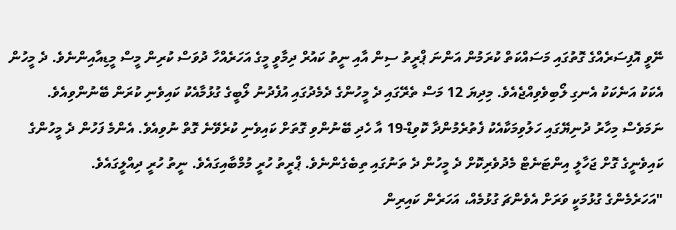ނޭވީ އޮފިސަރެއްގެ ގޮތުގައި މަސައްކަތް ކުރަމުން އަންނަ ޕްރީތު ސިން އާއި ނީތު ކައުރް ދިމާވީ މީގެ އަހަރެއްހާ ދުވަސް ކުރިން މީސް މީޑިއާއިންނެވެ. ދެ މީހުން އެކަކު އަނެކަކު އެނގި ލޯބިވެވިއްޖެއެވެ. މިދިޔަ 12 މަސް ތެރޭގައި ދެ މީހުންގެ ދެމެދުގައި އުފެދުނު ލޯބީގެ ގުޅުމާއެކު ކައިވެނި ކުރަން ބޭނުންވިއެވެ.
ނަމަވެސް މިހާރު ދުނިޔޭގައި ހަލުވިމަކާއެކު ފެތުރެމުންދާ ކޮވިޑް-19 އާ ހެދި ބޭނުންވި ގޮތަށް ކައިވެނި ކުރެވޭނެ ގޮތް ނުވިއެވެ. އެންމެ ފަހުން ދެ މީހުންގެ ކައިވެނީގެ ގޮށް ޖަހާލީ އިންޓަނެޓް މެދުވެރިކޮށް ދެ މީހުން ދެ ތަނުގައި ތިބެގެންނެވެ. ޕްރީތު ހުރީ މުމްބާއިގައެވެ. ނީތު ހުރީ ދިއްލީގައެވެ.
"އަހަރެމެންގެ ގުޅުމަކީ ވަރަށް އެވެންޗަ ގުޅުމެއް، އަހަރެން ކައިރިން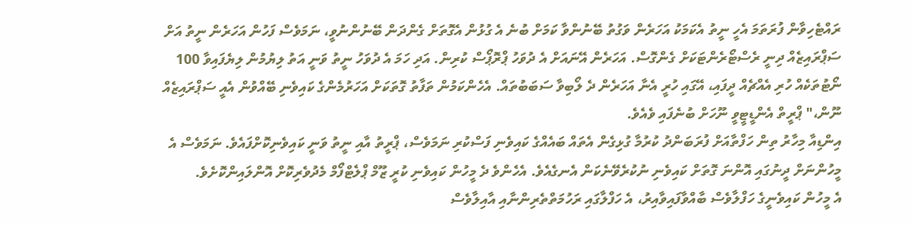ރައްޓެހިވާން ފުރަތަމަ އެހީ ނީތު އެކަމަކު އަހަރެން ވަގުތު ބޭނުންވާ ކަމަށް ބުނެ އެ ގުޅުން އެގޮތަށް ގެންދަން ބޭނުންނުވީ، ނަމަވެސް ފަހުން އަހަރެން ނީތު އަށް ސަޕްރައިޒެއް ދިނީ ރެސްޓޯރެންޓަކަށް ގެންގޮސް. އަހަރެން އޭނައަށް އެ ދުވަހު ޕްރޮޕޯސް ކުރިން. އަދި ހަމަ އެ ދުވަހު ނީތު ވަނީ އަތު ލިޔުމުން ލިޔެފައިވާ 100 ނޯޓުތަކެއް ހުރި އެއްޗެއް ދީފައި، އޭގައި ހުރީ އެނާ އަހަރެން ދެ ލޯބިވާ ސަބަބުތައް. އެހެންކަމުން ތަފާތު ގޮތަކަށް އަހަރުމެންގެ ކައިވެނި ބޭއްވުން އެއީ ސަޕްރައިޒެއް ނޫން،" ޕްރީތް އެންޑީޓީވީ ނޫހަށް ބުނެފައި ވެއެވެ.
އިންޑިއާ މިހާރު ތިން ހަފްތާއަށް ފުރަބަންދު ކުރުމާ ގުޅިގެން އެތައް ބައެއްގެ ކައިވެނި ފަސްކުރި ނަމަވެސް، ޕްރީތު އާއި ނީތު ވަނީ ކައިވެނިކޮށްފައެވެ. ނަމަވެސް އެ މީހުންނަށް ދީނުގައި އޮންނަ ގޮތަށް ކައިވެނި ނުކުރެވޭނެކަން އެނގެއެވެ. އެހެންވެ ދެ މީހުން ކައިވެނި ކުރީ ޒޫމް ޕްލެޓްފޯމް މެދުވެރިކޮށް އޮންލައިންކޮށެވެ.
އެ މީހުން ކައިވެނީގެ ހަފްލާވެސް ބާއްވާފައިވާއިރު، އެ ހަފްލާގައި ރަހުމަތްތެރިންނާއި އާއިލާވެސް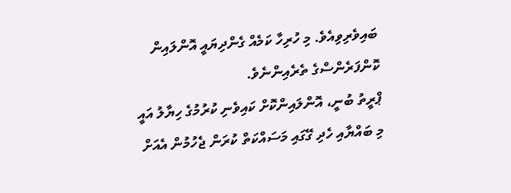ބައިވެރިވިއެވެ. މި ހުރިހާ ކަމެއް ގެންދިޔައީ އޮންލައިން ކޮންފަރެންސްގެ ތެރެއިންނެވެ.
ޕްރީތު ބުނީ، އޮންލައިންކޮށް ކައިވެނި ކުރުމުގެ ހިޔާލު އައީ މި ބައްޔާއި ހެދި ގޭގައި މަސައްކަތް ކުރަން ޖެހުމުން އެއަށް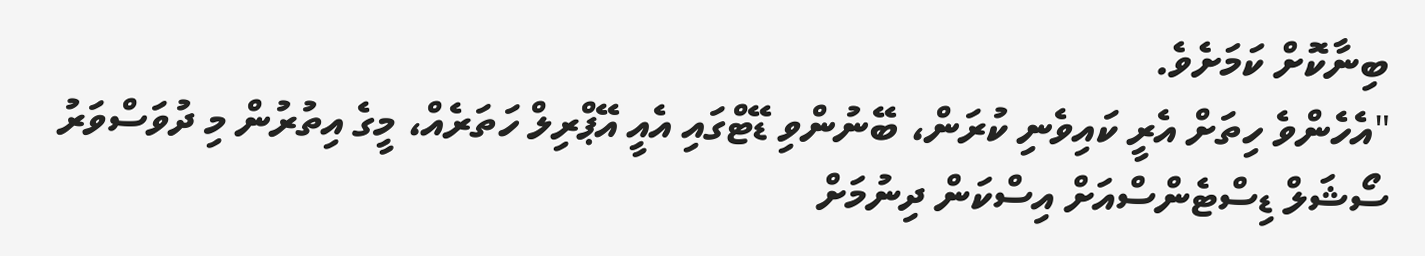ބިނާކޮށް ކަމަށެވެ.
"އެހެންވެ ހިތަށް އެރީ ކައިވެނި ކުރަން، ބޭނުންވި ޑޭޓްގައި އެއީ އޭޕްރިލް ހަތަރެއް، މީގެ އިތުރުން މި ދުވަސްވަރު ސޯޝަލް ޑިސްޓެންސްއަށް އިސްކަން ދިނުމަށް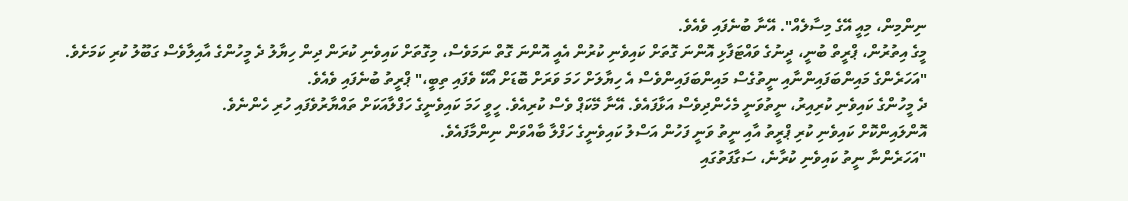ނިންމިން، މިއީ އޭގެ މިސާލެއް". އޭނާ ބުނެފައި ވެއެވެ.
މީގެ އިތުރުން، ޕްރީތް ބުނީ، ދީނުގެ ވައްޓަފާޅި އޮންނަ ގޮތަށް ކައިވެނި ކުރުން އެއީ އޮންނަ ގޮތް ނަމަވެސް، މިގޮތަށް ކައިވެނި ކުރަން ދިން ހިޔާލު ދެ މީހުންގެ އާއިލާވެސް ގަބޫލު ކުރި ކަމަށެވެ.
"އަހަރެންގެ މައިންބަފައިންނާއި ނީތުގެސް މައިންބަފައިންވެސް އެ ހިޔާލަށް ހަމަ ވަރަށް ބޮޑަށް އޯކޭ ވެފައި ތިބީ،" ޕްރީތު ބުނެފައި ވެއެވެ.
ދެ މީހުންގެ ކައިވެނި ކުރިއިރު، ނީތުވަނީ މެހެންދިވެސް އަޅާފައެވެ. އޭނާ މޭކަޕް ވެސް ކުރިއެވެ. ހީވީ ހަމަ ކައިވެނީގެ ހަފްލާއަކަށް ތައްޔާރުވެފައި ހުރި ހެންނެވެ.
އޮންލައިންކޮށް ކައިވެނި ކުރި ޕްރީތު އާއި ނީތު ވަނީ ފަހުން އަސްލު ކައިވެނީގެ ހަފްލާ ބާއްވަން ނިންމާފައެވެ.
"އަހަރެންނާ ނީތު ކައިވެނި ކުރާނެ، ސަގާފަތުގައި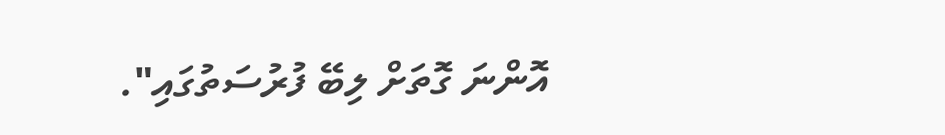އޮންނަ ގޮތަށް ލިބޭ ފުރުސަތުގައި".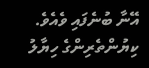އޭނާ ބުނެފައި ވެއެވެ.
ކިޔުންތެރިންގެ ހިޔާލު